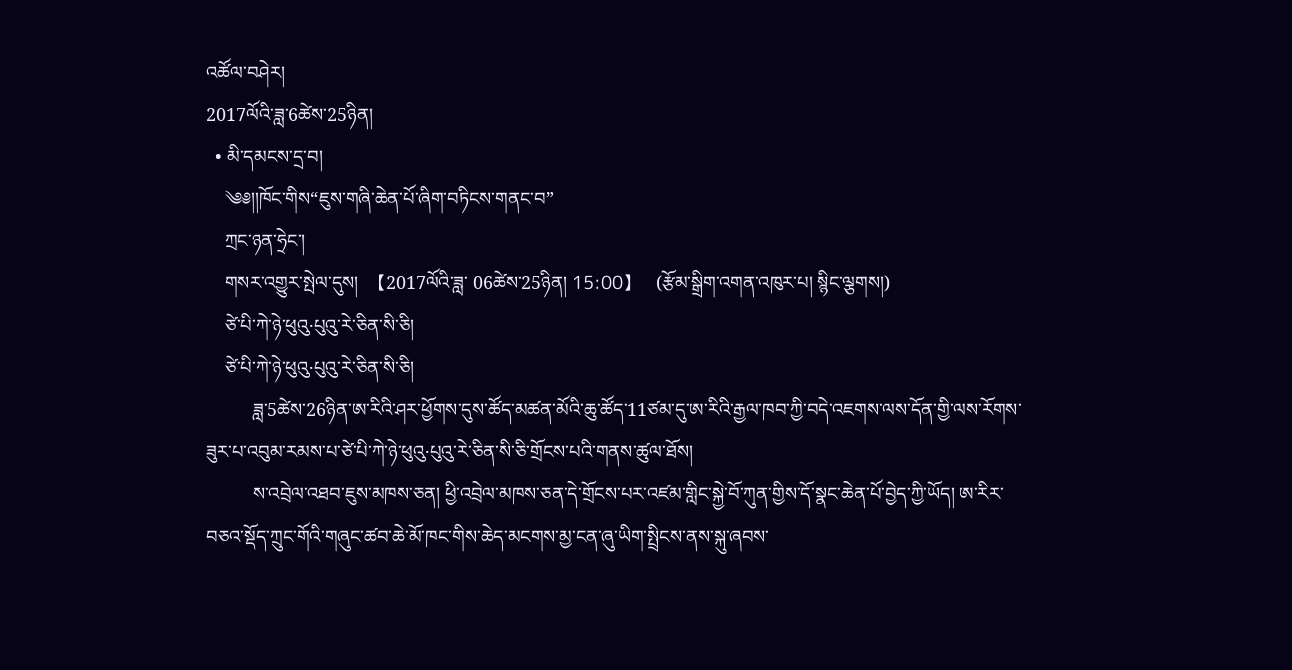འཚོལ་བཤེར།
2017ལོའི་ཟླ་6ཚེས་25ཉིན།
  • མི་དམངས་དྲ་བ།
    ༄༅།།ཁོང་གིས“ཇུས་གཞི་ཆེན་པོ་ཞིག་བཏིངས་གནང་བ”
    ཀྲང་ཉན་ཧྲེང་།
    གསར་འགྱུར་སྤེལ་དུས།  【2017ལོའི་ཟླ་ 06ཚེས་25ཉིན། 15:00】   (རྩོམ་སྒྲིག་འགན་འཁུར་པ། སྙིང་ལྕགས།)
    ཙེ་པི་ཀེ་ཉེ་ཕུའུ·པུའུ་རེ་ཅིན་སི་ཅི།
    ཙེ་པི་ཀེ་ཉེ་ཕུའུ·པུའུ་རེ་ཅིན་སི་ཅི།
          ཟླ་5ཚེས་26ཉིན་ཨ་རིའི་ཤར་ཕྱོགས་དུས་ཚོད་མཚན་མོའི་ཆུ་ཚོད་11ཙམ་དུ་ཨ་རིའི་རྒྱལ་ཁབ་ཀྱི་བདེ་འཇགས་ལས་དོན་གྱི་ལས་རོགས་ཟུར་པ་འབུམ་རམས་པ་ཙེ་པི་ཀེ་ཉེ་ཕུའུ·པུའུ་རེ་ཅིན་སི་ཅི་གྲོངས་པའི་གནས་ཚུལ་ཐོས།
          ས་འབྲེལ་འཐབ་ཇུས་མཁས་ཅན། ཕྱི་འབྲེལ་མཁས་ཅན་དེ་གྲོངས་པར་འཛམ་གླིང་སྐྱེ་བོ་ཀུན་གྱིས་དོ་སྣང་ཆེན་པོ་བྱེད་ཀྱི་ཡོད། ཨ་རིར་བཅའ་སྡོད་ཀྲུང་གོའི་གཞུང་ཚབ་ཆེ་མོ་ཁང་གིས་ཆེད་མངགས་མྱ་ངན་ཞུ་ཡིག་སྤྲིངས་ནས་སྐུ་ཞབས་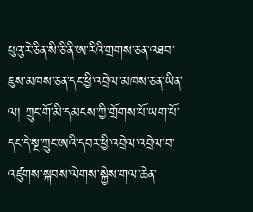པུའུ་རེ་ཅིན་སི་ཅི་ནི་ཨ་རིའི་གྲགས་ཅན་འཐབ་ཇུས་མཁས་ཅན་དང་ཕྱི་འབྲེལ་མཁས་ཅན་ཡིན་ལ། ཀྲུང་གོ་མི་དམངས་ཀྱི་གྲོགས་པོ་ཡག་པོ་དང་དེ་སྔ་ཀྲུང་ཨའི་དབར་ཕྱི་འབྲེལ་འབྲེལ་བ་འཛུགས་སྐབས་ལེགས་སྐྱེས་གལ་ཆེན་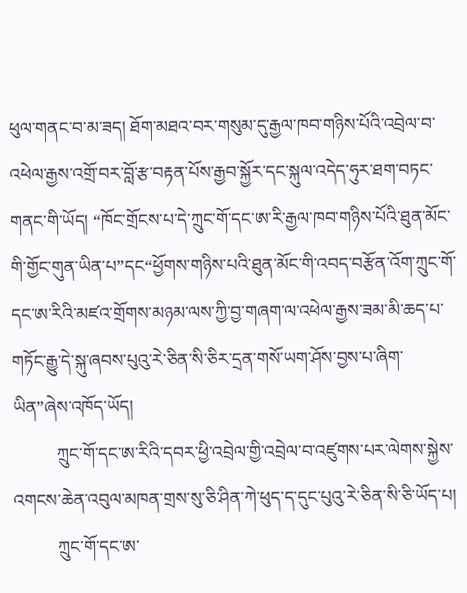ཕུལ་གནང་བ་མ་ཟད། ཐོག་མཐའ་བར་གསུམ་དུ་རྒྱལ་ཁབ་གཉིས་པོའི་འབྲེལ་བ་འཕེལ་རྒྱས་འགྲོ་བར་བློ་རྩ་བརྟན་པོས་རྒྱབ་སྐྱོར་དང་སྐུལ་འདེད་ཧུར་ཐག་བཏང་གནང་གི་ཡོད། “ཁོང་གྲོངས་པ་དེ་ཀྲུང་གོ་དང་ཨ་རི་རྒྱལ་ཁབ་གཉིས་པོའི་ཐུན་མོང་གི་གྱོང་གུན་ཡིན་པ”དང“ཕྱོགས་གཉིས་པའི་ཐུན་མོང་གི་འབད་བརྩོན་འོག་ཀྲུང་གོ་དང་ཨ་རིའི་མཛའ་གྲོགས་མཉམ་ལས་ཀྱི་བྱ་གཞག་ལ་འཕེལ་རྒྱས་ཟམ་མི་ཆད་པ་གཏོང་རྒྱུ་དེ་སྐུ་ཞབས་པུའུ་རེ་ཅིན་སི་ཅིར་དྲན་གསོ་ཡག་ཤོས་བྱས་པ་ཞིག་ཡིན”ཞེས་འཁོད་ཡོད།
          ཀྲུང་གོ་དང་ཨ་རིའི་དབར་ཕྱི་འབྲེལ་གྱི་འབྲེལ་བ་འཛུགས་པར་ལེགས་སྐྱེས་འགངས་ཆེན་འབུལ་མཁན་གྲས་སུ་ཅི་ཤིན་ཀེ་ཕུད་ད་དུང་པུའུ་རེ་ཅིན་སི་ཅི་ཡོད་པ།
          ཀྲུང་གོ་དང་ཨ་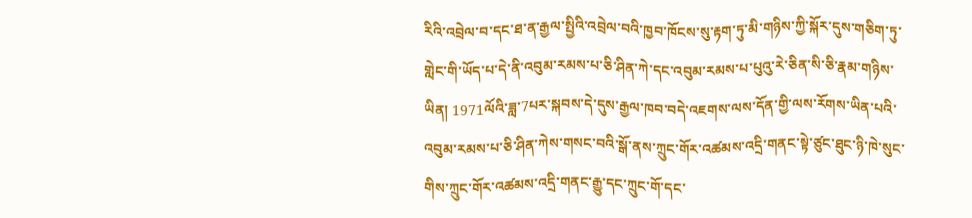རིའི་འབྲེལ་བ་དང་ཐ་ན་རྒྱལ་སྤྱིའི་འབྲེལ་བའི་ཁྱབ་ཁོངས་སུ་རྟག་ཏུ་མི་གཉིས་ཀྱི་སྐོར་དུས་གཅིག་ཏུ་གླེང་གི་ཡོད་པ་དེ་ནི་འབུམ་རམས་པ་ཅི་ཤིན་ཀེ་དང་འབུམ་རམས་པ་པུའུ་རེ་ཅིན་སི་ཅི་རྣམ་གཉིས་ཡིན། 1971ལོའི་ཟླ་7པར་སྐབས་དེ་དུས་རྒྱལ་ཁབ་བདེ་འཇགས་ལས་དོན་གྱི་ལས་རོགས་ཡིན་པའི་འབུམ་རམས་པ་ཅི་ཤིན་ཀེས་གསང་བའི་སྒོ་ནས་ཀྲུང་གོར་འཚམས་འདྲི་གནང་སྟེ་ཙུང་ཐུང་ཉི་ཁེ་སུང་གིས་ཀྲུང་གོར་འཚམས་འདྲི་གནང་རྒྱུ་དང་ཀྲུང་གོ་དང་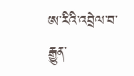ཨ་རིའི་འབྲེལ་བ་རྒྱུན་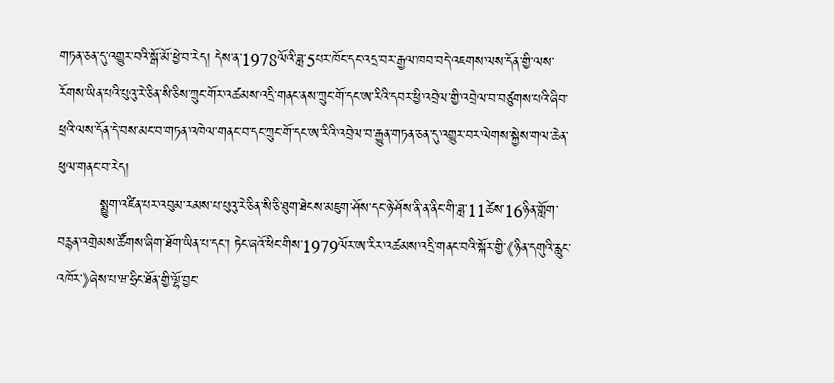གཏན་ཅན་དུ་འགྱུར་བའི་སྒོ་མོ་ཕྱེ་བ་རེད། དེས་ན་1978ལོའི་ཟླ་5པར་ཁོང་དང་འདྲ་བར་རྒྱལ་ཁབ་བདེ་འཇགས་ལས་དོན་གྱི་ལས་རོགས་ཡིན་པའི་པུའུ་རེ་ཅིན་སི་ཅིས་ཀྲུང་གོར་འཚམས་འདྲི་གནང་ནས་ཀྲུང་གོ་དང་ཨ་རིའི་དབར་ཕྱི་འབྲེལ་གྱི་འབྲེལ་བ་བཙུགས་པའི་ཞིབ་ཕྲའི་ལས་དོན་དེ་བས་མང་བ་གཏན་འཁེལ་གནང་བ་དང་ཀྲུང་གོ་དང་ཨ་རིའི་འབྲེལ་བ་རྒྱུན་གཏན་ཅན་དུ་འགྱུར་བར་ལེགས་སྐྱེས་གལ་ཆེན་ཕུལ་གནང་བ་རེད།
         སྨྱུག་འཛིན་པར་འབུམ་རམས་པ་པུའུ་རེ་ཅིན་སི་ཅི་ཐུག་ཐེངས་མཇུག་ཤོས་དང་ཉེ་ཤོས་ནི་ན་ནིང་གི་ཟླ་11ཚེས་16ཉིན་གློག་བརྙན་འགྲེམས་ཚོགས་ཞིག་ཐོག་ཡིན་པ་དང་། ཏེང་ཞའོ་ཕིང་གིས་1979ལོར་ཨ་རིར་འཚམས་འདྲི་གནང་བའི་སྐོར་གྱི་《ཉིན་དགུའི་རླུང་འཁོར་》ཞེས་པ་ཝ་ཧྲིང་ཐོན་གྱི་ལྷོ་བྱང་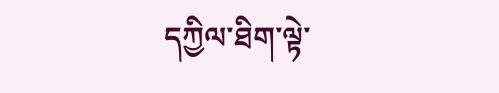དཀྱིལ་ཐིག་ལྟེ་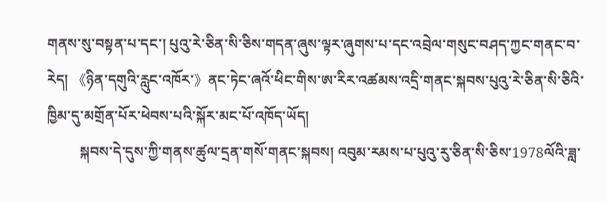གནས་སུ་བསྟན་པ་དང་། པུའུ་རེ་ཅིན་སི་ཅིས་གདན་ཞུས་ལྟར་ཞུགས་པ་དང་འབྲེལ་གསུང་བཤད་ཀྱང་གནང་བ་རེད། 《ཉིན་དགུའི་རླུང་འཁོར་》ནང་ཏེང་ཞའོ་ཕིང་གིས་ཨ་རིར་འཚམས་འདྲི་གནང་སྐབས་པུའུ་རེ་ཅིན་སི་ཅིའི་ཁྱིམ་དུ་མགྲོན་པོར་ཕེབས་པའི་སྐོར་མང་པོ་འཁོད་ཡོད།
         སྐབས་དེ་དུས་ཀྱི་གནས་ཚུལ་དྲན་གསོ་གནང་སྐབས། འབུམ་རམས་པ་པུའུ་རུ་ཅིན་སི་ཅིས་1978ལོའི་ཟླ་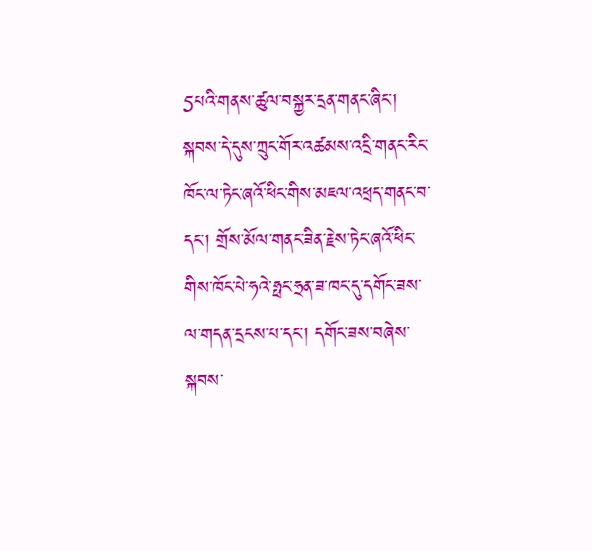5པའི་གནས་ཚུལ་བསྐྱར་དྲན་གནང་ཞིང་། སྐབས་དེ་དུས་ཀྲུང་གོར་འཚམས་འདྲི་གནང་རིང་ཁོང་ལ་ཏེང་ཞའོ་ཕིང་གིས་མཇལ་འཕྲད་གནང་བ་དང་། གྲོས་མོལ་གནང་ཟིན་རྗེས་ཏེང་ཞའོ་ཕིང་གིས་ཁོང་པེ་ཧའེ་ཧྥང་ཧྲན་ཟ་ཁང་དུ་དགོང་ཟས་ལ་གདན་དྲངས་པ་དང་། དགོང་ཟས་བཞེས་སྐབས་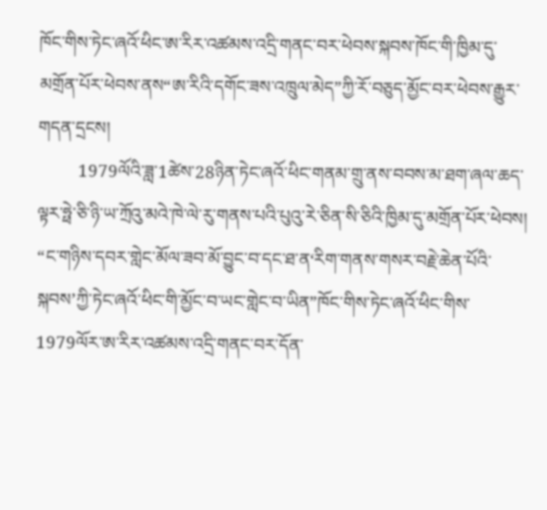ཁོང་གིས་ཏེང་ཞའོ་ཕིང་ཨ་རིར་འཚམས་འདྲི་གནང་བར་ཕེབས་སྐབས་ཁོང་གི་ཁྱིམ་དུ་མགྲོན་པོར་ཕེབས་ནས“ཨ་རིའི་དགོང་ཟས་འཁྲུལ་མེད”ཀྱི་རོ་བཅུད་མྱོང་བར་ཕེབས་རྒྱུར་གདན་དྲངས།
         1979ལོའི་ཟླ་1ཚེས་28ཉིན་ཏེང་ཞའོ་ཕིང་གནམ་གྲུ་ནས་བབས་མ་ཐག་ཞལ་ཆད་ལྟར་ཧྥེ་ཅི་ཉི་ཡ་ཀྲོའུ་མའེ་ཁེ་ལེ་རུ་གནས་པའི་པུའུ་རེ་ཅིན་སི་ཅིའི་ཁྱིམ་དུ་མགྲོན་པོར་ཕེབས། “ང་གཉིས་དབར་གླེང་མོལ་ཟབ་མོ་བྱུང་བ་དང་ཐ་ན‘རིག་གནས་གསར་བརྗེ་ཆེན་པོའི་སྐབས’ཀྱི་ཏེང་ཞའོ་ཕིང་གི་མྱོང་བ་ཡང་གླེང་བ་ཡིན”ཁོང་གིས་ཏེང་ཞའོ་ཕིང་གིས་1979ལོར་ཨ་རིར་འཚམས་འདྲི་གནང་བར་དོན་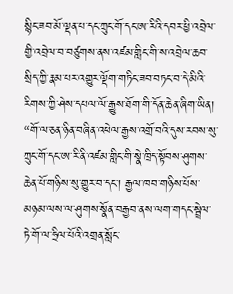སྙིང་ཟབ་མོ་ལྡན་པ་དང་ཀྲུང་གོ་དང་ཨ་རིའི་དབར་ཕྱི་འབྲེལ་གྱི་འབྲེལ་བ་བཙུགས་ནས་འཛམ་གླིང་གི་ས་འབྲེལ་ཆབ་སྲིད་ཀྱི་རྣམ་པར་འགྱུར་ལྡོག་གཏིང་ཟབ་བཏང་བ་དེ་མིའི་རིགས་ཀྱི་ཤེས་དཔལ་ལོ་རྒྱུས་ཐོག་གི་དོན་ཆེན་ཞིག་ཡིན། “གོ་ལ་ཅན་ཉིན་བཞིན་འཕེལ་རྒྱས་འགྲོ་བའི་དུས་རབས་སུ་ཀྲུང་གོ་དང་ཨ་རི་ནི་འཛམ་གླིང་གི་སྣེ་ཁྲིད་སྟོབས་ཤུགས་ཆེན་པོ་གཉིས་སུ་གྱུར་བ་དང་། རྒྱལ་ཁབ་གཉིས་པོས་མཉམ་ལས་ལ་ཤུགས་སྣོན་བརྒྱབ་ནས་ལག་གདང་སྦྲེལ་ཏེ་གོ་ལ་ཧྲིལ་པོའི་འགྲན་སློང་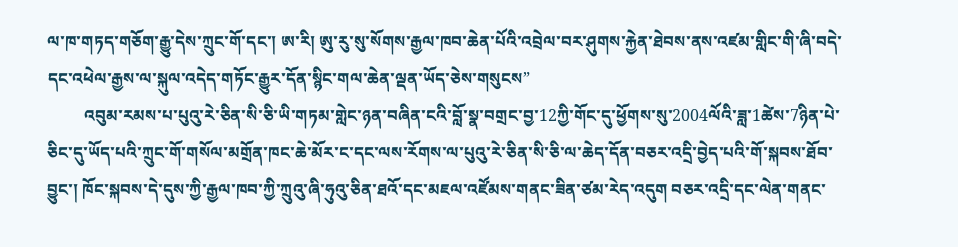ལ་ཁ་གཏད་གཅོག་རྒྱུ་དེས་ཀྲུང་གོ་དང་། ཨ་རི། ཨུ་རུ་སུ་སོགས་རྒྱལ་ཁབ་ཆེན་པོའི་འབྲེལ་བར་ཤུགས་རྐྱེན་ཐེབས་ནས་འཛམ་གླིང་གི་ཞི་བདེ་དང་འཕེལ་རྒྱས་ལ་སྐུལ་འདེད་གཏོང་རྒྱུར་དོན་སྙིང་གལ་ཆེན་ལྡན་ཡོད་ཅེས་གསུངས”
         འབུམ་རམས་པ་པུའུ་རེ་ཅིན་སི་ཅི་ཡི་གཏམ་གླེང་ཉན་བཞིན་ངའི་བློ་སྣ་བགྲང་བྱ་12ཀྱི་གོང་དུ་ཕྱོགས་སུ་2004ལོའི་ཟླ་1ཚེས་7ཉིན་པེ་ཅིང་དུ་ཡོད་པའི་ཀྲུང་གོ་གསོལ་མགྲོན་ཁང་ཆེ་མོར་ང་དང་ལས་རོགས་ལ་པུའུ་རེ་ཅིན་སི་ཅི་ལ་ཆེད་དོན་བཅར་འདྲི་བྱེད་པའི་གོ་སྐབས་ཐོབ་བྱུང་། ཁོང་སྐབས་དེ་དུས་ཀྱི་རྒྱལ་ཁབ་ཀྱི་ཀྲུའུ་ཞི་ཧུའུ་ཅིན་ཐའོ་དང་མཇལ་འཛོམས་གནང་ཟིན་ཙམ་རེད་འདུག བཅར་འདྲི་དང་ལེན་གནང་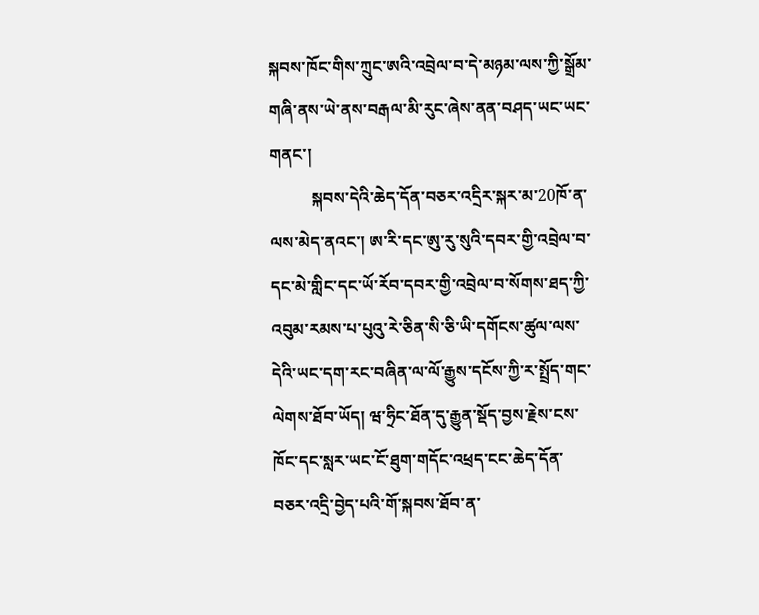སྐབས་ཁོང་གིས་ཀྲུང་ཨའི་འབྲེལ་བ་དེ་མཉམ་ལས་ཀྱི་སྒྲོམ་གཞི་ནས་ཡེ་ནས་བརྒལ་མི་རུང་ཞེས་ནན་བཤད་ཡང་ཡང་གནང་།
          སྐབས་དེའི་ཆེད་དོན་བཅར་འདྲིར་སྐར་མ་20ཁོ་ན་ལས་མེད་ནའང་། ཨ་རི་དང་ཨུ་རུ་སུའི་དབར་གྱི་འབྲེལ་བ་དང་མེ་གླིང་དང་ཡོ་རོབ་དབར་གྱི་འབྲེལ་བ་སོགས་ཐད་ཀྱི་འབུམ་རམས་པ་པུའུ་རེ་ཅིན་སི་ཅི་ཡི་དགོངས་ཚུལ་ལས་དེའི་ཡང་དག་རང་བཞིན་ལ་ལོ་རྒྱུས་དངོས་ཀྱི་ར་སྤྲོད་གང་ལེགས་ཐོབ་ཡོད། ཝ་ཧྲིང་ཐོན་དུ་རྒྱུན་སྡོད་བྱས་རྗེས་ངས་ཁོང་དང་སླར་ཡང་ངོ་ཐུག་གདོང་འཕྲད་ངང་ཆེད་དོན་བཅར་འདྲི་བྱེད་པའི་གོ་སྐབས་ཐོབ་ན་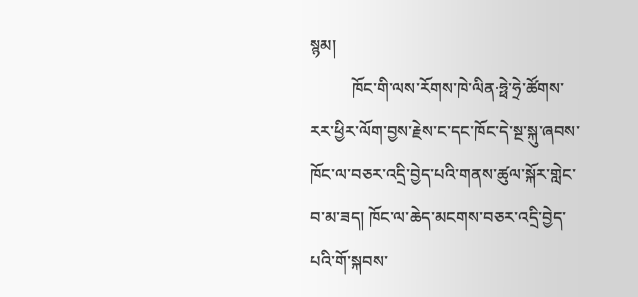སྙམ།
          ཁོང་གི་ལས་རོགས་ཁེ་ལིན·ཧྥེ་ཧྲེ་ཚོགས་རར་ཕྱིར་ལོག་བྱས་རྗེས་ང་དང་ཁོང་དེ་སྔ་སྐུ་ཞབས་ཁོང་ལ་བཅར་འདྲི་བྱེད་པའི་གནས་ཚུལ་སྐོར་གླེང་བ་མ་ཟད། ཁོང་ལ་ཆེད་མངགས་བཅར་འདྲི་བྱེད་པའི་གོ་སྐབས་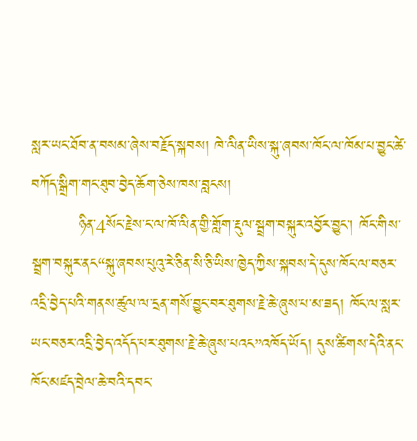སླར་ཡང་ཐོབ་ན་བསམ་ཞེས་བརྗོད་སྐབས། ཁེ་ལིན་ཡིས་སྐུ་ཞབས་ཁོང་ལ་ཁོམ་པ་བྱུང་ཚེ་བཀོད་སྒྲིག་གང་ཐུབ་བྱེད་ཆོག་ཅེས་ཁས་བླངས།
         ཉིན་4སོང་རྗེས་ང་ལ་ཁོ་ལིན་གྱི་གློག་རྡུལ་སྦྲག་བསྐུར་འབྱོར་བྱུང་། ཁོང་གིས་སྦྲག་བསྐུར་ནང“སྐུ་ཞབས་པུའུ་རེ་ཅིན་སི་ཅི་ཡིས་ཁྱེད་ཀྱིས་སྐབས་དེ་དུས་ཁོང་ལ་བཅར་འདྲི་བྱེད་པའི་གནས་ཚུལ་ལ་དྲན་གསོ་བྱུང་བར་ཐུགས་རྗེ་ཆེ་ཞུས་པ་མ་ཟད། ཁོང་ལ་སླར་ཡང་བཅར་འདྲི་བྱེད་འདོད་པར་ཐུགས་རྗེ་ཆེ་ཞུས་པའང”འཁོད་ཡོད། དུས་ཚིགས་དེའི་ནང་ཁོང་མཛད་བྲེལ་ཆེ་བའི་དབང་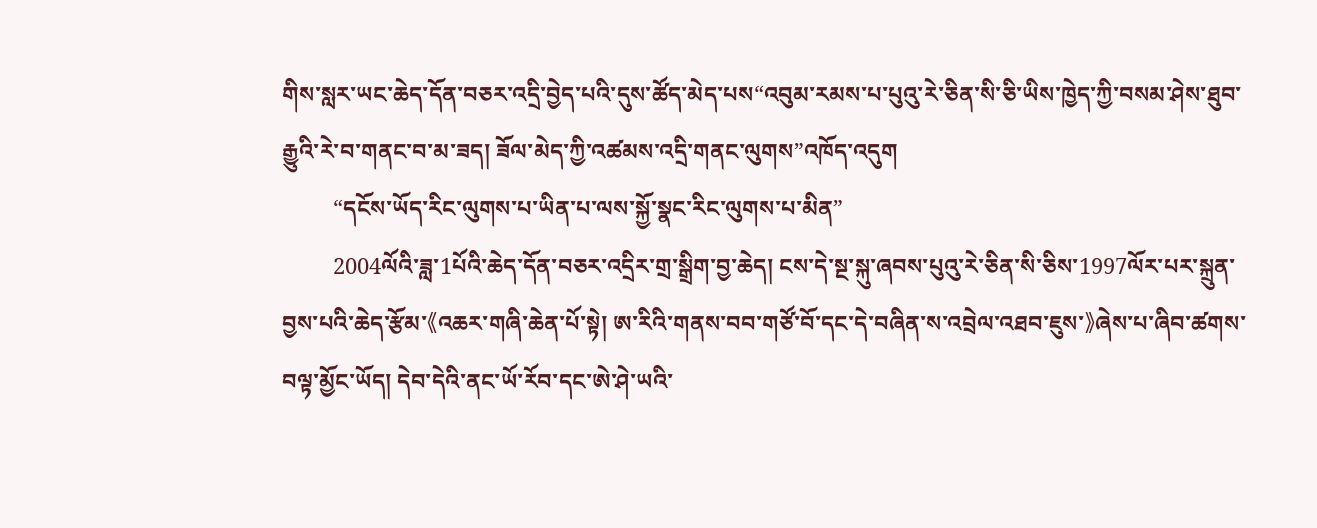གིས་སླར་ཡང་ཆེད་དོན་བཅར་འདྲི་བྱེད་པའི་དུས་ཚོད་མེད་པས“འབུམ་རམས་པ་པུའུ་རེ་ཅིན་སི་ཅི་ཡིས་ཁྱེད་ཀྱི་བསམ་ཤེས་ཐུབ་རྒྱུའི་རེ་བ་གནང་བ་མ་ཟད། ཟོལ་མེད་ཀྱི་འཚམས་འདྲི་གནང་ལུགས”འཁོད་འདུག
         “དངོས་ཡོད་རིང་ལུགས་པ་ཡིན་པ་ལས་སྐྱོ་སྣང་རིང་ལུགས་པ་མིན”
         2004ལོའི་ཟླ་1པོའི་ཆེད་དོན་བཅར་འདྲིར་གྲ་སྒྲིག་བྱ་ཆེད། ངས་དེ་སྔ་སྐུ་ཞབས་པུའུ་རེ་ཅིན་སི་ཅིས་1997ལོར་པར་སྐྲུན་བྱས་པའི་ཆེད་རྩོམ་《འཆར་གཞི་ཆེན་པོ་སྟེ། ཨ་རིའི་གནས་བབ་གཙོ་བོ་དང་དེ་བཞིན་ས་འབྲེལ་འཐབ་ཇུས་》ཞེས་པ་ཞིབ་ཚགས་བལྟ་མྱོང་ཡོད། དེབ་དེའི་ནང་ཡོ་རོབ་དང་ཨེ་ཤེ་ཡའི་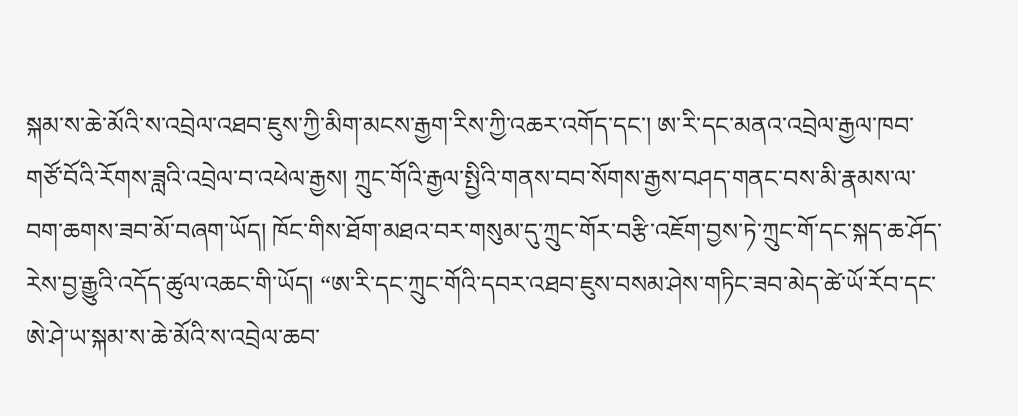སྐམ་ས་ཆེ་མོའི་ས་འབྲེལ་འཐབ་ཇུས་ཀྱི་མིག་མངས་རྒྱག་རིས་ཀྱི་འཆར་འགོད་དང་། ཨ་རི་དང་མནའ་འབྲེལ་རྒྱལ་ཁབ་གཙོ་བོའི་རོགས་ཟླའི་འབྲེལ་བ་འཕེལ་རྒྱས། ཀྲུང་གོའི་རྒྱལ་སྤྱིའི་གནས་བབ་སོགས་རྒྱས་བཤད་གནང་བས་མི་རྣམས་ལ་བག་ཆགས་ཟབ་མོ་བཞག་ཡོད། ཁོང་གིས་ཐོག་མཐའ་བར་གསུམ་དུ་ཀྲུང་གོར་བརྩི་འཇོག་བྱས་ཏེ་ཀྲུང་གོ་དང་སྐད་ཆ་ཤོད་རེས་བྱ་རྒྱུའི་འདོད་ཚུལ་འཆང་གི་ཡོད། “ཨ་རི་དང་ཀྲུང་གོའི་དབར་འཐབ་ཇུས་བསམ་ཤེས་གཏིང་ཟབ་མེད་ཚེ་ཡོ་རོབ་དང་ཨེ་ཤེ་ཡ་སྐམ་ས་ཆེ་མོའི་ས་འབྲེལ་ཆབ་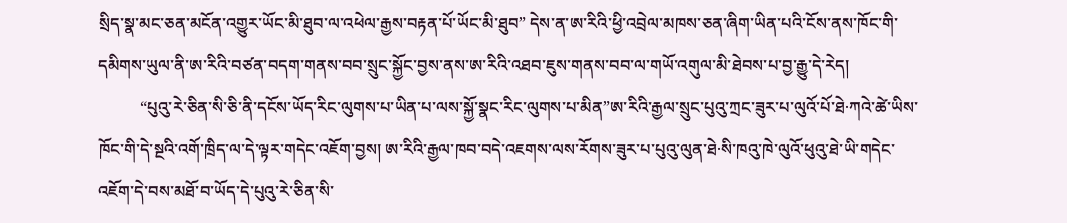སྲིད་སྣ་མང་ཅན་མངོན་འགྱུར་ཡོང་མི་ཐུབ་ལ་འཕེལ་རྒྱས་བརྟན་པོ་ཡོང་མི་ཐུབ” དེས་ན་ཨ་རིའི་ཕྱི་འབྲེལ་མཁས་ཅན་ཞིག་ཡིན་པའི་ངོས་ནས་ཁོང་གི་དམིགས་ཡུལ་ནི་ཨ་རིའི་བཙན་བདག་གནས་བབ་སྲུང་སྐྱོང་བྱས་ནས་ཨ་རིའི་འཐབ་ཇུས་གནས་བབ་ལ་གཡོ་འགུལ་མི་ཐེབས་པ་བྱ་རྒྱུ་དེ་རེད།
          “པུའུ་རེ་ཅིན་སི་ཅི་ནི་དངོས་ཡོད་རིང་ལུགས་པ་ཡིན་པ་ལས་སྐྱོ་སྣང་རིང་ལུགས་པ་མིན”ཨ་རིའི་རྒྱལ་སྲུང་པུའུ་ཀྲང་ཟུར་པ་ལུའོ་པོ་ཐེ·ཀའེ་ཚེ་ཡིས་ཁོང་གི་དེ་སྔའི་འགོ་ཁྲིད་ལ་དེ་ལྟར་གདེང་འཇོག་བྱས། ཨ་རིའི་རྒྱལ་ཁབ་བདེ་འཇགས་ལས་རོགས་ཟུར་པ་པུའུ་ལུན་ཐེ·སི་ཁའུ་ཁེ་ལུའོ་ཕུའུ་ཐེ་ཡི་གདེང་འཇོག་དེ་བས་མཐོ་བ་ཡོད་དེ་པུའུ་རེ་ཅིན་སི་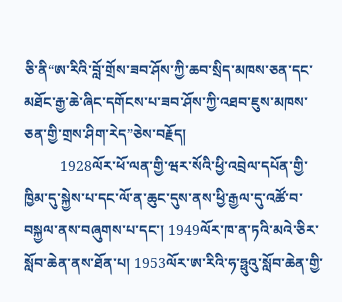ཅི་ནི“ཨ་རིའི་བློ་གྲོས་ཟབ་ཤོས་ཀྱི་ཆབ་སྲིད་མཁས་ཅན་དང་མཐོང་རྒྱ་ཆེ་ཞིང་དགོངས་པ་ཟབ་ཤོས་ཀྱི་འཐབ་ཇུས་མཁས་ཅན་གྱི་གྲས་ཤིག་རེད”ཅེས་བརྗོད།
          1928ལོར་ཕོ་ལན་གྱི་ཝར་སོའི་ཕྱི་འབྲེལ་དཔོན་གྱི་ཁྱིམ་དུ་སྐྱེས་པ་དང་ལོ་ན་ཆུང་དུས་ནས་ཕྱི་རྒྱལ་དུ་འཚོ་བ་བསྐྱལ་ནས་བཞུགས་པ་དང་། 1949ལོར་ཁ་ན་ཏའི་མའེ་ཅིར་སློབ་ཆེན་ནས་ཐོན་པ། 1953ལོར་ཨ་རིའི་ཧ་ཧྥུའུ་སློབ་ཆེན་གྱི་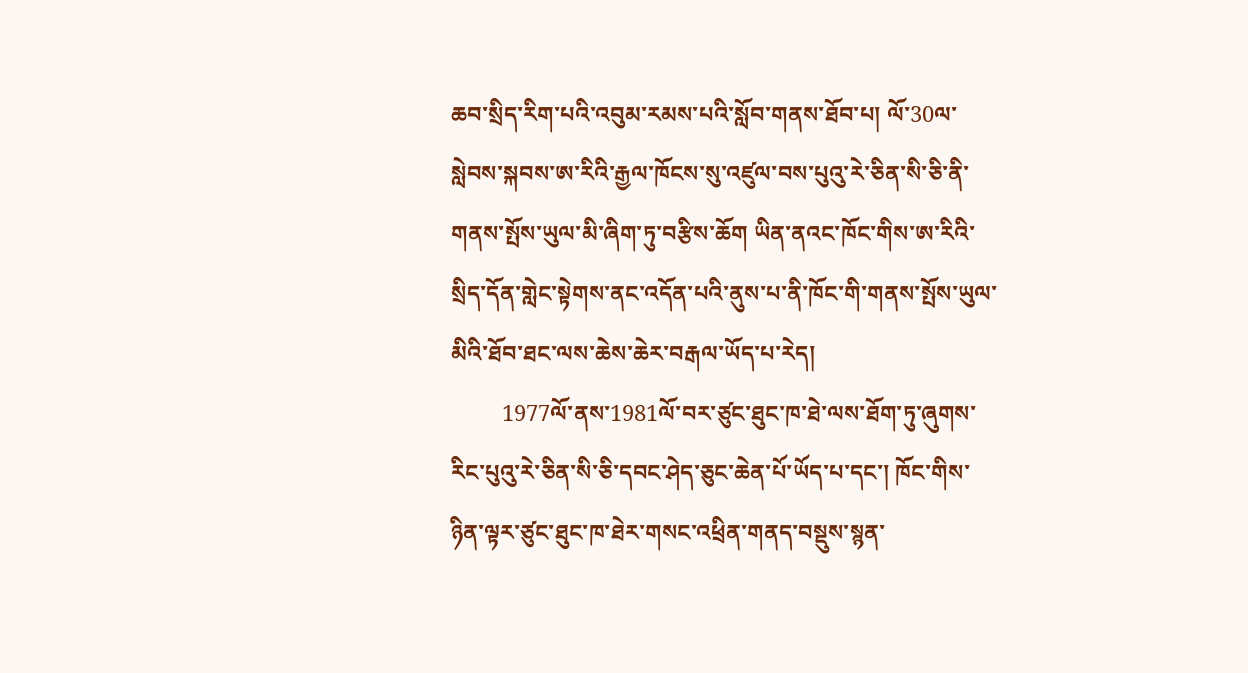ཆབ་སྲིད་རིག་པའི་འབུམ་རམས་པའི་སློབ་གནས་ཐོབ་པ། ལོ་30ལ་སླེབས་སྐབས་ཨ་རིའི་རྒྱལ་ཁོངས་སུ་འཛུལ་བས་པུའུ་རེ་ཅིན་སི་ཅི་ནི་གནས་སྤོས་ཡུལ་མི་ཞིག་ཏུ་བརྩིས་ཆོག ཡིན་ནའང་ཁོང་གིས་ཨ་རིའི་སྲིད་དོན་གླེང་སྟེགས་ནང་འདོན་པའི་ནུས་པ་ནི་ཁོང་གི་གནས་སྤོས་ཡུལ་མིའི་ཐོབ་ཐང་ལས་ཆེས་ཆེར་བརྒལ་ཡོད་པ་རེད།
         1977ལོ་ནས་1981ལོ་བར་ཙུང་ཐུང་ཁ་ཐེ་ལས་ཐོག་ཏུ་ཞུགས་རིང་པུའུ་རེ་ཅིན་སི་ཅི་དབང་ཤེད་ཅུང་ཆེན་པོ་ཡོད་པ་དང་། ཁོང་གིས་ཉིན་ལྟར་ཙུང་ཐུང་ཁ་ཐེར་གསང་འཕྲིན་གནད་བསྡུས་སྙན་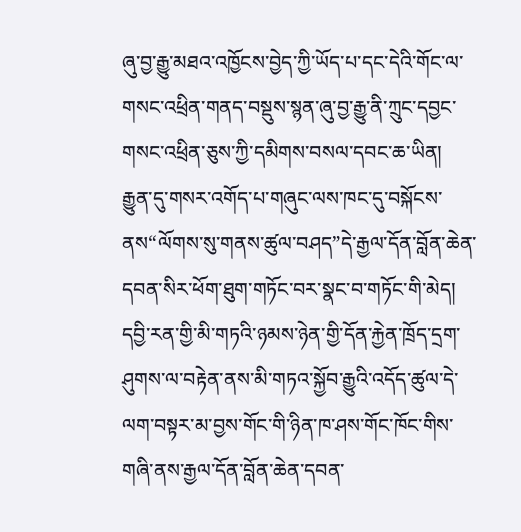ཞུ་བྱ་རྒྱུ་མཐའ་འཁྱོངས་བྱེད་ཀྱི་ཡོད་པ་དང་དེའི་གོང་ལ་གསང་འཕྲིན་གནད་བསྡུས་སྙན་ཞུ་བྱ་རྒྱུ་ནི་ཀྲུང་དབྱང་གསང་འཕྲིན་ཅུས་ཀྱི་དམིགས་བསལ་དབང་ཆ་ཡིན། རྒྱུན་དུ་གསར་འགོད་པ་གཞུང་ལས་ཁང་དུ་བསྐོངས་ནས“ལོགས་སུ་གནས་ཚུལ་བཤད”དེ་རྒྱལ་དོན་བློན་ཆེན་དབན་སིར་ཕོག་ཐུག་གཏོང་བར་སྣང་བ་གཏོང་གི་མེད། དབྱི་རན་གྱི་མི་གཏའི་ཉམས་ཉེན་གྱི་དོན་རྐྱེན་ཁྲོད་དྲག་ཤུགས་ལ་བརྟེན་ནས་མི་གཏའ་སྐྱོབ་རྒྱུའི་འདོད་ཚུལ་དེ་ལག་བསྟར་མ་བྱས་གོང་གི་ཉིན་ཁ་ཤས་གོང་ཁོང་གིས་གཞི་ནས་རྒྱལ་དོན་བློན་ཆེན་དབན་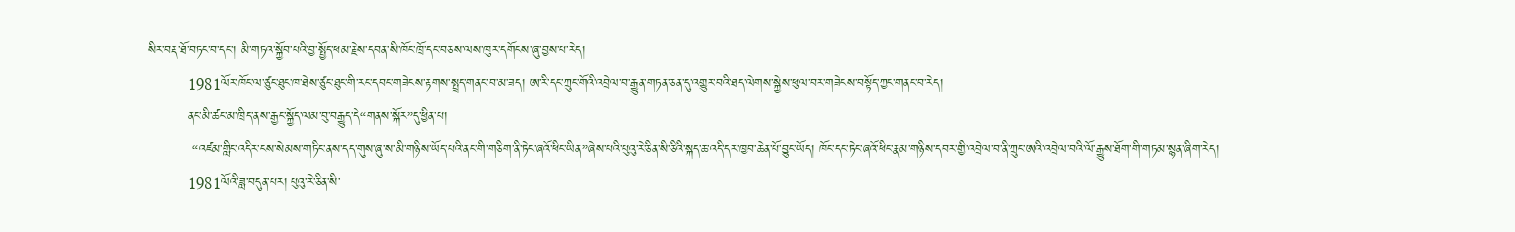སིར་བརྡ་ཐོ་བཏང་བ་དང་། མི་གཏའ་སྐྱོབ་པའི་བྱ་སྤྱོད་ཕམ་རྗེས་དབན་སི་ཁོང་ཁྲོ་དང་བཅས་ལས་ཁུར་དགོངས་ཞུ་བྱས་པ་རེད།
         1981ལོར་ཁོང་ལ་ཙུང་ཐུང་ཁ་ཐེས་ཙུང་ཐུང་གི་རང་དབང་གཟེངས་རྟགས་སྤྲད་གནང་བ་མ་ཟད། ཨ་རི་དང་ཀྲུང་གོའི་འབྲེལ་བ་རྒྱུན་གཏན་ཅན་དུ་འགྱུར་བའི་ཐད་ལེགས་སྐྱེས་ཕུལ་བར་གཟེངས་བསྟོད་ཀྱང་གནང་བ་རེད།
         ནང་མི་ཚང་མ་ཁྲིད་ནས་རྒྱང་སྐྱོད་ལམ་བུ་བརྒྱུད་དེ“གནས་སྐོར”དུ་ཕྱིན་པ།
          “འཛམ་གླིང་འདིར་ངས་སེམས་གཏིང་ནས་དད་གུས་ཞུ་ས་མི་གཉིས་ཡོད་པའི་ནང་གི་གཅིག་ནི་ཏེང་ཞའོ་ཕིང་ཡིན”ཞེས་པའི་པུའུ་རེ་ཅིན་སི་ཅིའི་སྐད་ཆ་འདི་དར་ཁྱབ་ཆེན་པོ་བྱུང་ཡོད། ཁོང་དང་ཏེང་ཞའོ་ཕིང་རྣམ་གཉིས་དབར་གྱི་འབྲེལ་བ་ནི་ཀྲུང་ཨའི་འབྲེལ་བའི་ལོ་རྒྱུས་ཐོག་གི་གཏམ་སྙན་ཞིག་རེད།
         1981ལོའི་ཟླ་བདུན་པར། པུའུ་རེ་ཅིན་སི་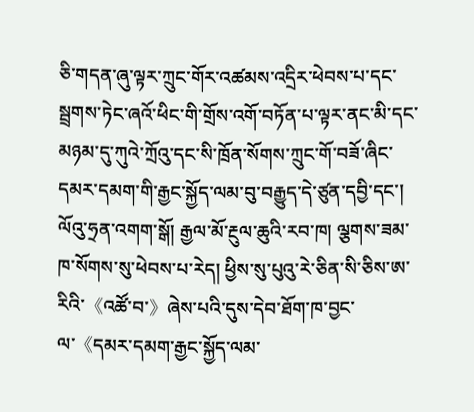ཅི་གདན་ཞུ་ལྟར་ཀྲུང་གོར་འཚམས་འདྲིར་ཕེབས་པ་དང་སྦྲགས་ཏེང་ཞའོ་ཕིང་གི་གྲོས་འགོ་བཏོན་པ་ལྟར་ནང་མི་དང་མཉམ་དུ་ཀུའེ་ཀྲོའུ་དང་སི་ཁྲོན་སོགས་ཀྲུང་གོ་བཟོ་ཞིང་དམར་དམག་གི་རྒྱང་སྐྱོད་ལམ་བུ་བརྒྱུད་དེ་ཙུན་དབྱི་དང་། ལོའུ་ཧྲན་འགག་སྒོ། རྒྱལ་མོ་རྔུལ་ཆུའི་རབ་ཁ། ལྕགས་ཟམ་ཁ་སོགས་སུ་ཕེབས་པ་རེད། ཕྱིས་སུ་པུའུ་རེ་ཅིན་སི་ཅིས་ཨ་རིའི་《འཚོ་བ་》ཞེས་པའི་དུས་དེབ་ཐོག་ཁ་བྱང་ལ་《དམར་དམག་རྒྱང་སྐྱོད་ལམ་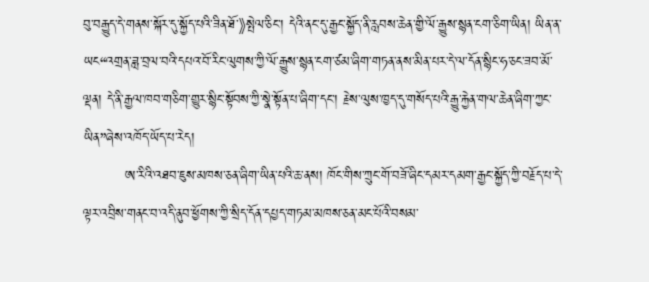བུ་བརྒྱུད་དེ་གནས་སྐོར་དུ་སྐྱོད་པའི་ཟིན་ཐོ་》སྤེལ་ཅིང་། དེའི་ནང་དུ་རྒྱང་སྐྱོད་ནི་རླབས་ཆེན་གྱི་ལོ་རྒྱུས་སྙན་ངག་ཅིག་ཡིན། ཡིན་ན་ཡང“འགྲན་ཟླ་བྲལ་བའི་དཔའ་བོ་རིང་ལུགས་ཀྱི་ལོ་རྒྱུས་སྙན་ངག་ཙམ་ཞིག་གཏན་ནས་མིན་པར་དེ་ལ་དོན་སྙིང་ཧ་ཅང་ཟབ་མོ་ལྡན། དེ་ནི་རྒྱལ་ཁབ་གཅིག་གྱུར་སྙིང་སྟོབས་ཀྱི་སྣེ་སྟོན་པ་ཞིག་དང་། རྗེས་ལུས་ཁྱད་དུ་གསོད་པའི་རྒྱུ་རྐྱེན་གལ་ཆེན་ཞིག་ཀྱང་ཡིན”ཞེས་འཁོད་ཡོད་པ་རེད།
         ཨ་རིའི་འཐབ་ཇུས་མཁས་ཅན་ཞིག་ཡིན་པའི་ཆ་ནས། ཁོང་གིས་ཀྲུང་གོ་བཟོ་ཞིང་དམར་དམག་རྒྱང་སྐྱོད་ཀྱི་བརྗོད་པ་དེ་ལྟར་འབྲིས་གནང་བ་འདི་ནུབ་ཕྱོགས་ཀྱི་སྲིད་དོན་དཔྱད་གཏམ་མཁས་ཅན་མང་པོའི་བསམ་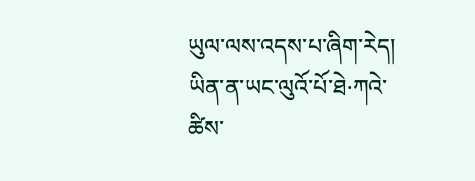ཡུལ་ལས་འདས་པ་ཞིག་རེད། ཡིན་ན་ཡང་ལུའོ་པོ་ཐེ·ཀའེ་ཚིས་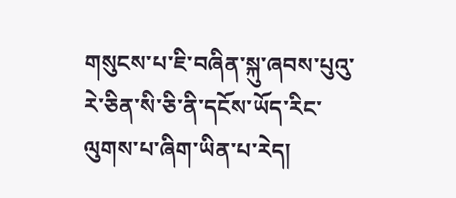གསུངས་པ་ཇི་བཞིན་སྐུ་ཞབས་པུའུ་རེ་ཅིན་སི་ཅི་ནི་དངོས་ཡོད་རིང་ལུགས་པ་ཞིག་ཡིན་པ་རེད།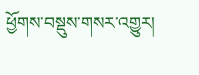ཕྱོགས་བསྡུས་གསར་འགྱུར།